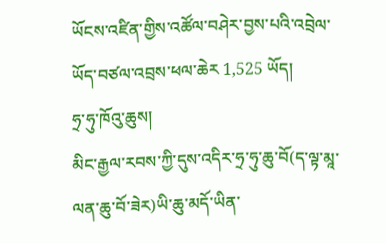ཡོངས་འཛིན་གྱིས་འཚོལ་བཤེར་བྱས་པའི་འབྲེལ་ཡོད་བཙལ་འབྲས་ཕལ་ཆེར 1,525 ཡོད།
ཧྲ་ཧུ་ཁོའུ་ཆུས།
མིང་རྒྱལ་རབས་ཀྱི་དུས་འདིར་ཧྲ་ཧུ་ཆུ་བོ(ད་ལྟ་མཱ་ལན་ཆུ་བོ་ཟེར)ཡི་ཆུ་མདོ་ཡིན་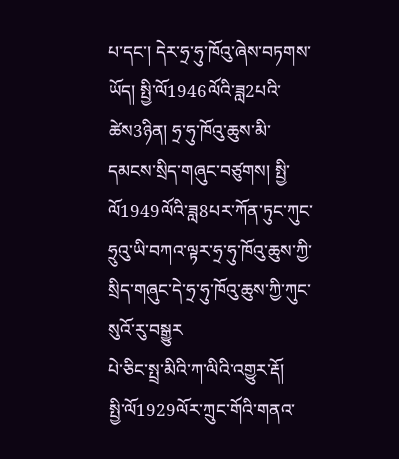པ་དང་། དེར་ཧྲ་ཧུ་ཁོའུ་ཞེས་བཏགས་ཡོད། སྤྱི་ལོ1946ལོའི་ཟླ2པའི་ཚེས3ཉིན། ཧྲ་ཧུ་ཁོའུ་ཆུས་མི་དམངས་སྲིད་གཞུང་བཙུགས། སྤྱི་ལོ1949ལོའི་ཟླ8པར་ཀོན་ཏུང་ཀུང་ཧྲུའུ་ཡི་བཀའ་ལྟར་ཧྲ་ཧུ་ཁོའུ་ཆུས་ཀྱི་སྲིད་གཞུང་དེ་ཧྲ་ཧུ་ཁོའུ་ཆུས་ཀྱི་ཀུང་སུའོ་རུ་བསྒྱུར
པེ་ཅིང་སྤྲ་མིའི་ཀ་ལིའི་འགྱུར་རྡོ།
སྤྱི་ལོ1929ལོར་ཀྲུང་གོའི་གནའ་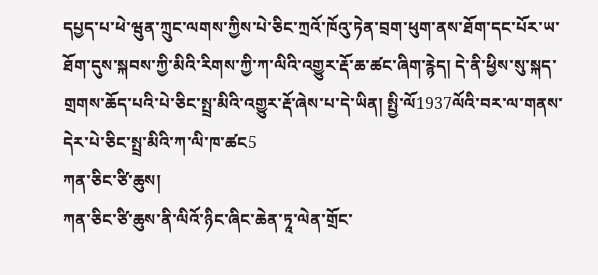དཔྱད་པ་ཕེ་ཝུན་ཀྲུང་ལགས་ཀྱིས་པེ་ཅིང་ཀྲའོ་ཁོའུ་ཏེན་བྲག་ཕུག་ནས་ཐོག་དང་པོར་ཡ་ཐོག་དུས་སྐབས་ཀྱི་མིའི་རིགས་ཀྱི་ཀ་ལིའི་འགྱུར་རྡོ་ཆ་ཚང་ཞིག་རྙེད། དེ་ནི་ཕྱིས་སུ་སྐད་གྲགས་ཆོད་པའི་པེ་ཅིང་སྤྲ་མིའི་འགྱུར་རྡོ་ཞེས་པ་དེ་ཡིན། སྤྱི་ལོ1937ལོའི་བར་ལ་གནས་དེར་པེ་ཅིང་སྤྲ་མིའི་ཀ་ལི་ཁ་ཚང5
ཀན་ཅིང་ཙི་ཆུས།
ཀན་ཅིང་ཙི་ཆུས་ནི་ལིའོ་ཉིང་ཞིང་ཆེན་ཏཱ་ལེན་གྲོང་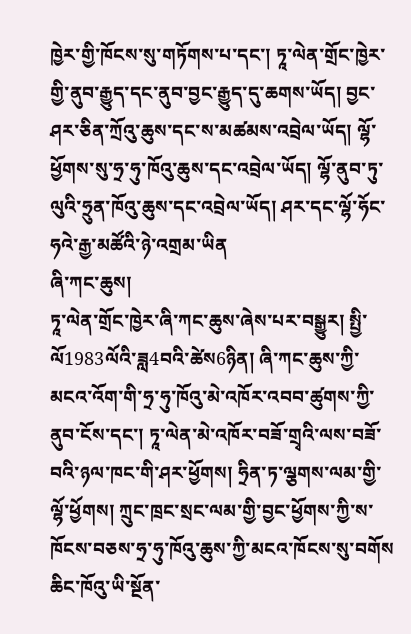ཁྱེར་གྱི་ཁོངས་སུ་གཏོགས་པ་དང་། ཏཱ་ལེན་གྲོང་ཁྱེར་གྱི་ནུབ་རྒྱུད་དང་ནུབ་བྱང་རྒྱུད་དུ་ཆགས་ཡོད། བྱང་ཤར་ཅིན་ཀྲོའུ་ཆུས་དང་ས་མཚམས་འབྲེལ་ཡོད། ལྷོ་ཕྱོགས་སུ་ཧྲ་ཧུ་ཁོའུ་ཆུས་དང་འབྲེལ་ཡོད། ལྷོ་ནུབ་ཏུ་ལུའི་ཧྲུན་ཁོའུ་ཆུས་དང་འབྲེལ་ཡོད། ཤར་དང་ལྷོ་ཧོང་ཧའེ་རྒྱ་མཚོའི་ཉེ་འགྲམ་ཡིན
ཞི་ཀང་ཆུས།
ཏཱ་ལེན་གྲོང་ཁྱེར་ཞི་ཀང་ཆུས་ཞེས་པར་བསྒྱུར། སྤྱི་ལོ1983ལོའི་ཟླ4བའི་ཚེས6ཉིན། ཞི་ཀང་ཆུས་ཀྱི་མངའ་འོག་གི་ཧྲ་ཧུ་ཁོའུ་མེ་འཁོར་འབབ་ཚུགས་ཀྱི་ནུབ་ངོས་དང་། ཏཱ་ལེན་མེ་འཁོར་བཟོ་གྲྭའི་ལས་བཟོ་བའི་ཉལ་ཁང་གི་ཤར་ཕྱོགས། ཧྲིན་ཏ་ལྕགས་ལམ་གྱི་ལྷོ་ཕྱོགས། ཀྲུང་ཁྲང་སྲང་ལམ་གྱི་བྱང་ཕྱོགས་ཀྱི་ས་ཁོངས་བཅས་ཧྲ་ཧུ་ཁོའུ་ཆུས་ཀྱི་མངའ་ཁོངས་སུ་བགོས
ཆིང་ཁོའུ་ཡི་སྔོན་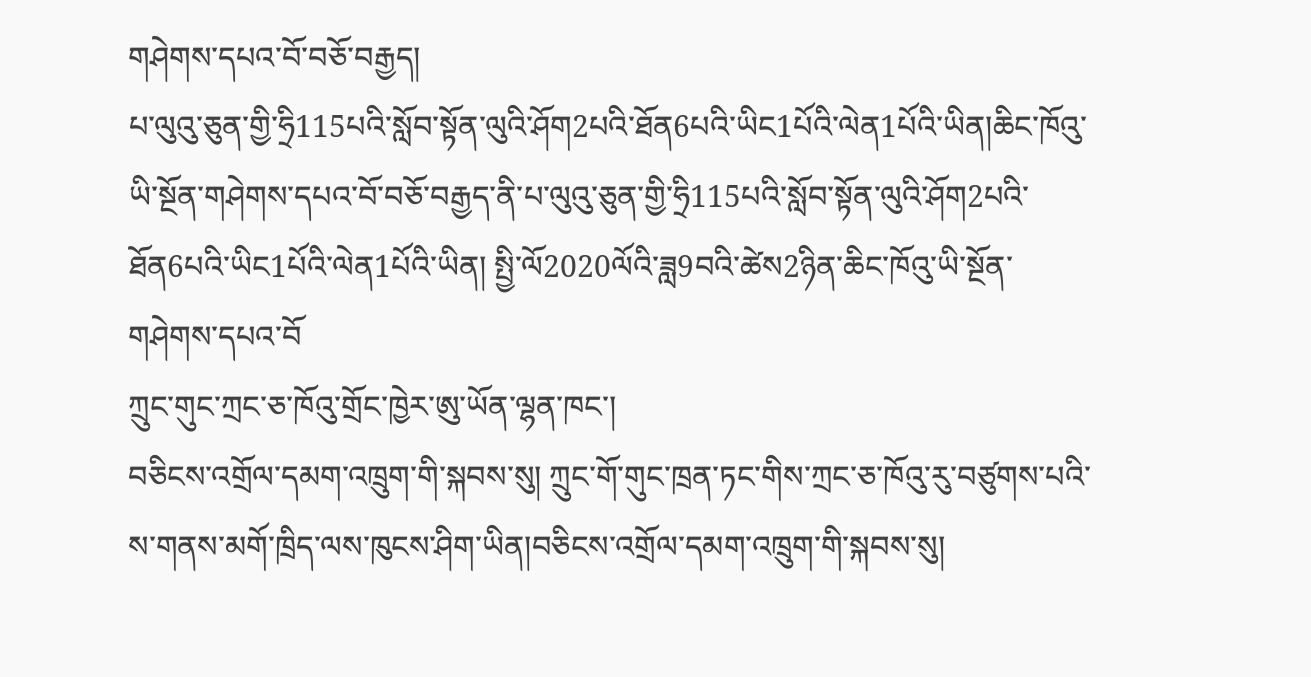གཤེགས་དཔའ་བོ་བཅོ་བརྒྱད།
པ་ལུའུ་ཅུན་གྱི་ཧྲི115པའི་སློབ་སྟོན་ལུའི་ཤོག2པའི་ཐོན6པའི་ཡིང1པོའི་ལེན1པོའི་ཡིན།ཆིང་ཁོའུ་ཡི་སྔོན་གཤེགས་དཔའ་བོ་བཅོ་བརྒྱད་ནི་པ་ལུའུ་ཅུན་གྱི་ཧྲི115པའི་སློབ་སྟོན་ལུའི་ཤོག2པའི་ཐོན6པའི་ཡིང1པོའི་ལེན1པོའི་ཡིན། སྤྱི་ལོ2020ལོའི་ཟླ9བའི་ཚེས2ཉིན་ཆིང་ཁོའུ་ཡི་སྔོན་གཤེགས་དཔའ་བོ
ཀྲུང་གུང་ཀྲང་ཅ་ཁོའུ་གྲོང་ཁྱེར་ཨུ་ཡོན་ལྷན་ཁང་།
བཅིངས་འགྲོལ་དམག་འཁྲུག་གི་སྐབས་སུ། ཀྲུང་གོ་གུང་ཁྲན་ཏང་གིས་ཀྲང་ཅ་ཁོའུ་རུ་བཙུགས་པའི་ས་གནས་མགོ་ཁྲིད་ལས་ཁུངས་ཤིག་ཡིན།བཅིངས་འགྲོལ་དམག་འཁྲུག་གི་སྐབས་སུ།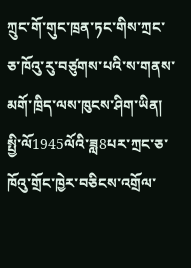ཀྲུང་གོ་གུང་ཁྲན་ཏང་གིས་ཀྲང་ཅ་ཁོའུ་རུ་བཙུགས་པའི་ས་གནས་མགོ་ཁྲིད་ལས་ཁུངས་ཤིག་ཡིན། སྤྱི་ལོ1945ལོའི་ཟླ8པར་ཀྲང་ཅ་ཁོའུ་གྲོང་ཁྱེར་བཅིངས་འགྲོལ་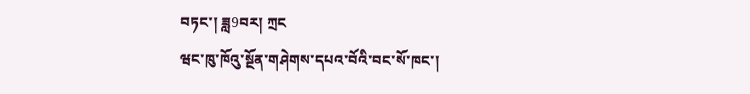བཏང་། ཟླ9བར། ཀྲང
ཝང་ཁུ་ཁོའུ་སྔོན་གཤེགས་དཔའ་བོའི་བང་སོ་ཁང་།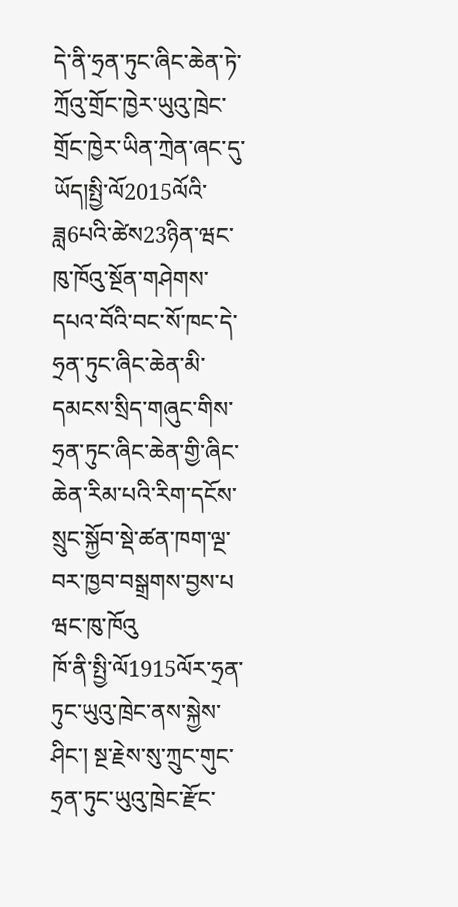དེ་ནི་ཧྲན་ཏུང་ཞིང་ཆེན་ཏེ་ཀྲོའུ་གྲོང་ཁྱེར་ཡུའུ་ཁྲེང་གྲོང་ཁྱེར་ཡིན་ཀྲེན་ཞང་དུ་ཡོད།སྤྱི་ལོ2015ལོའི་ཟླ6པའི་ཚེས23ཉིན་ཝང་ཁུ་ཁོའུ་སྔོན་གཤེགས་དཔའ་བོའི་བང་སོ་ཁང་དེ་ཧྲན་ཏུང་ཞིང་ཆེན་མི་དམངས་སྲིད་གཞུང་གིས་ཧྲན་ཏུང་ཞིང་ཆེན་གྱི་ཞིང་ཆེན་རིམ་པའི་རིག་དངོས་སྲུང་སྐྱོབ་སྡེ་ཚན་ཁག་ལྔ་བར་ཁྱབ་བསྒྲགས་བྱས་པ
ཝང་ཁུ་ཁོའུ
ཁོ་ནི་སྤྱི་ལོ1915ལོར་ཧྲན་ཏུང་ཡུའུ་ཁྲེང་ནས་སྐྱེས་ཤིང་། སྔ་རྗེས་སུ་ཀྲུང་གུང་ཧྲན་ཏུང་ཡུའུ་ཁྲེང་རྫོང་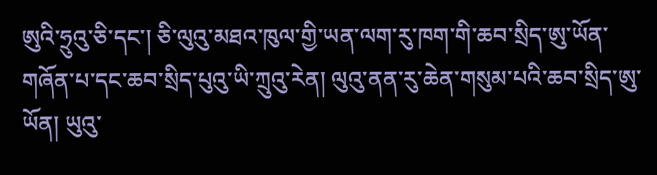ཨུའི་ཧྲུའུ་ཅི་དང་། ཅི་ལུའུ་མཐའ་ཁུལ་གྱི་ཡན་ལག་རུ་ཁག་གི་ཆབ་སྲིད་ཨུ་ཡོན་གཞོན་པ་དང་ཆབ་སྲིད་པུའུ་ཡི་ཀྲུའུ་རེན། ལུའུ་ནན་རུ་ཆེན་གསུམ་པའི་ཆབ་སྲིད་ཨུ་ཡོན། ཡུའུ་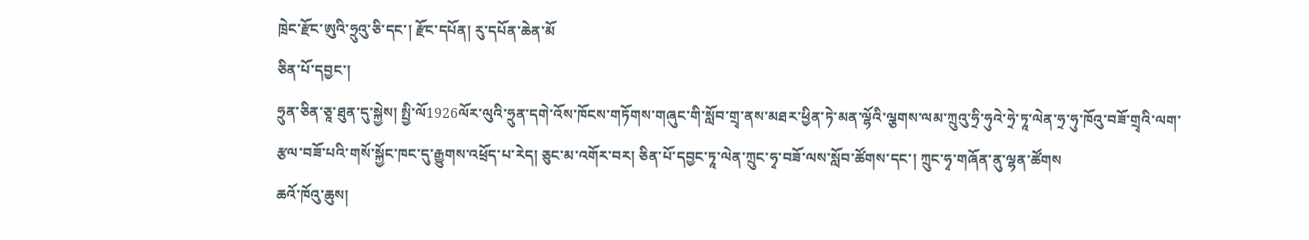ཁྲེང་རྫོང་ཨུའི་ཧྲུའུ་ཅི་དང་། རྫོང་དཔོན། རུ་དཔོན་ཆེན་མོ
ཅིན་པོ་དབྱང་།
ཧྲུན་ཅིན་ཅཱ་ཐུན་དུ་སྐྱེས། སྤྱི་ལོ1926ལོར་ལུའི་ཧྲུན་དགེ་འོས་ཁོངས་གཏོགས་གཞུང་གི་སློབ་གྲྭ་ནས་མཐར་ཕྱིན་ཏེ་མན་ལྷོའི་ལྕགས་ལམ་ཀྲུའུ་ཧྲི་ཧུའེ་ཧྲེ་ཏཱ་ལེན་ཧྲ་ཧུ་ཁོའུ་བཟོ་གྲྭའི་ལག་རྩལ་བཟོ་པའི་གསོ་སྐྱོང་ཁང་དུ་རྒྱུགས་འཕྲོད་པ་རེད། ཅུང་མ་འགོར་བར། ཅིན་པོ་དབྱང་ཏཱ་ལེན་ཀྲུང་ཧྭ་བཟོ་ལས་སློབ་ཚོགས་དང་། ཀྲུང་ཧྭ་གཞོན་ནུ་ལྷན་ཚོགས
ཆའོ་ཁོའུ་ཆུས།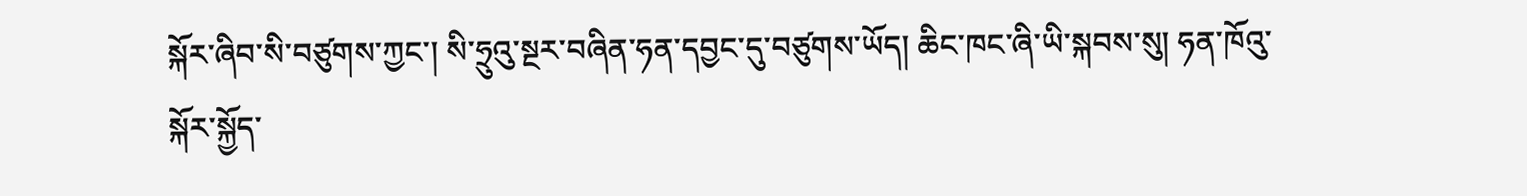སྐོར་ཞིབ་སི་བཙུགས་ཀྱང་། སི་ཧྲུའུ་སྔར་བཞིན་ཧན་དབྱང་དུ་བཙུགས་ཡོད། ཆིང་ཁང་ཞི་ཡི་སྐབས་སུ། ཧན་ཁོའུ་སྐོར་སྐྱོད་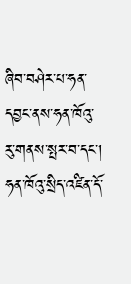ཞིབ་བཤེར་པ་ཧན་དབྱང་ནས་ཧན་ཁོའུ་རུ་གནས་སྤར་བ་དང་། ཧན་ཁོའུ་སྲིད་འཛིན་དོ་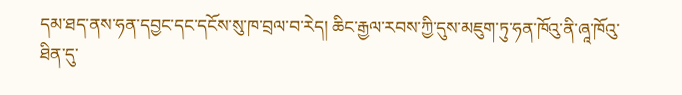དམ་ཐད་ནས་ཧན་དབྱང་དང་དངོས་སུ་ཁ་བྲལ་བ་རེད། ཆིང་རྒྱལ་རབས་ཀྱི་དུས་མཇུག་ཏུ་ཧན་ཁོའུ་ནི་ཞཱ་ཁོའུ་ཐིན་དུ་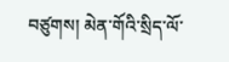བཙུགས། མེན་གོའི་སྲིད་ལོ་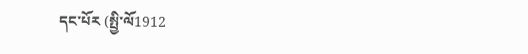དང་པོར (སྤྱི་ལོ1912